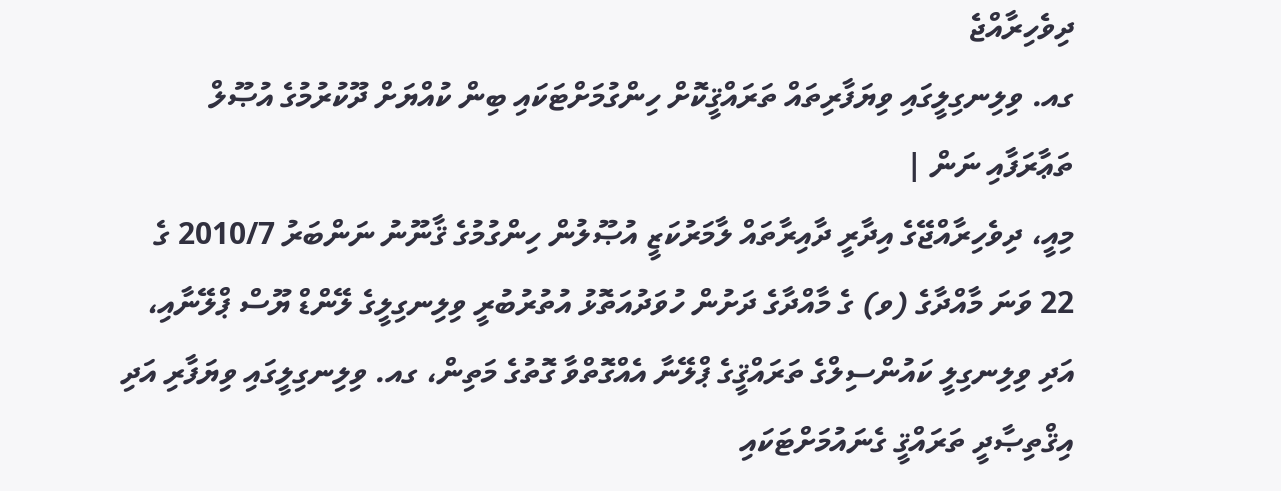ދިވެހިރާއްޖެ
ގއ. ވިލިނގިލީގައި ވިޔަފާރިތައް ތަރައްޤީކޮށް ހިންގުމަށްޓަކައި ބިން ކުއްޔަށް ދޫކުރުމުގެ އުޞޫލް
ތަޢާރަފާއި ނަން |
މިއީ، ދިވެހިރާއްޖޭގެ އިދާރީ ދާއިރާތައް ލާމަރުކަޒީ އުޞޫލުން ހިންގުމުގެ ޤާނޫނު ނަންބަރު 2010/7 ގެ 22 ވަނަ މާއްދާގެ (ވ) ގެ މާއްދާގެ ދަށުން ހުވަދުއަތޮޅު އުތުރުބުރީ ވިލިނގިލީގެ ލޭންޑް ޔޫސް ޕްލޭނާއި، އަދި ވިލިނގިލީ ކައުންސިލްގެ ތަރައްޤީގެ ޕްލޭނާ އެއްގޮތްވާ ގޮތުގެ މަތިން، ގއ. ވިލިނގިލީގައި ވިޔަފާރި އަދި އިޤްތިޞާދީ ތަރައްޤީ ގެނައުމަށްޓަކައި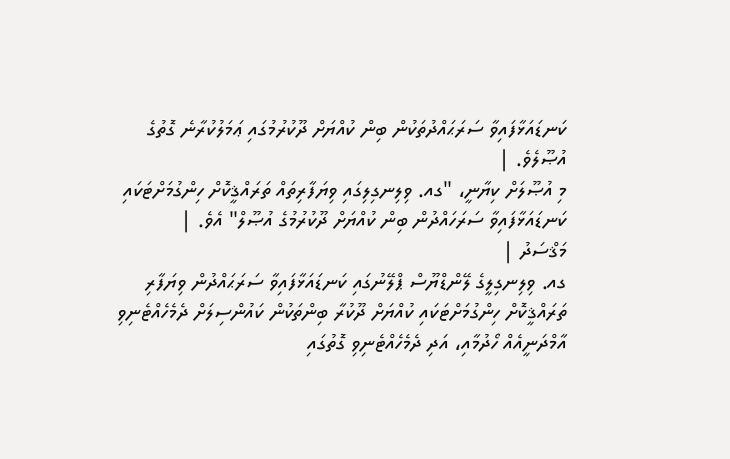ކަނޑައަޅާފައިވާ ސަރަޙައްދުތަކުން ބިން ކުއްޔަށް ދޫކުރުމުގައި ޢަމަލުކުރާނެ ގޮތުގެ އުޞޫލެވެ. |
މި އުޞޫލަށް ކިޔާނީ، "ގއ. ވިލިނގިލިގައި ވިޔަފާރިތައް ތަރައްޤީކޮށް ހިންގުމަށްޓަކައި ކަނޑައަޅާފައިވާ ސަރަހައްދުން ބިން ކުއްޔަށް ދޫކުރުމުގެ އުޞޫލް" އެވެ. |
މަޤްސަދު |
ގއ. ވިލިނގިލީގެ ލޭންޑްޔޫސް ޕްލޭނުގައި ކަނޑައަޅާފައިވާ ސަރަޙައްދުން ވިޔަފާރި ތަރައްޤީކޮށް ހިންގުމަށްޓަކައި ކުއްޔަށް ދޫކުރާ ބިންތަކުން ކައުންސިލަށް ދެމެހެއްޓެނިވި އާމްދަނީއެއް ހޯދުމާއި، އަދި ދެމެހެއްޓެނިވި ގޮތުގައި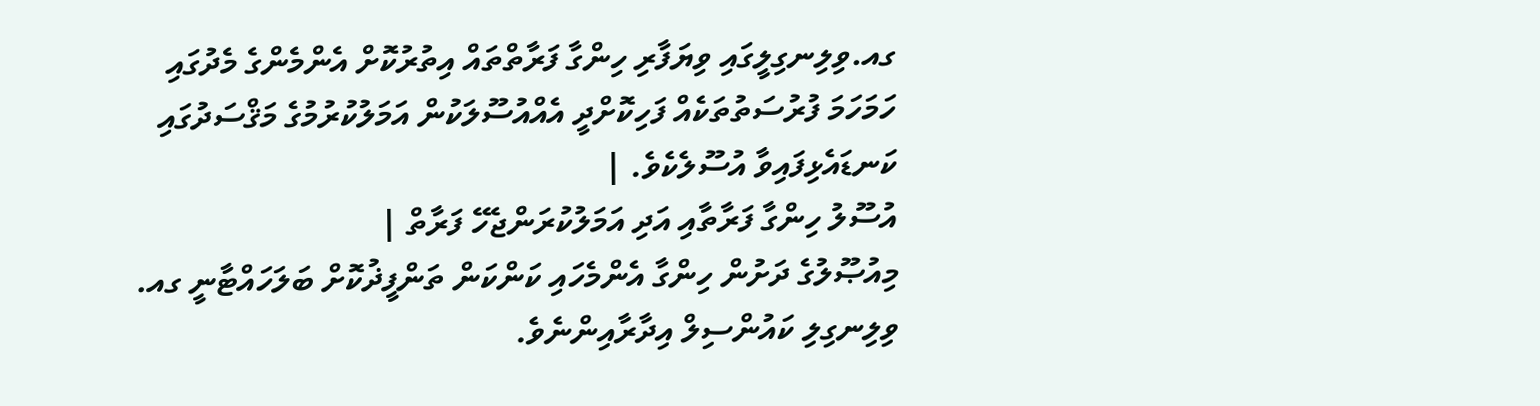ގއ.ވިލިނގިލީގައި ވިޔަފާރި ހިންގާ ފަރާތްތައް އިތުރުކޮށް އެންމެންގެ މެދުގައި ހަމަހަމަ ފުރުސަތުތަކެއް ފަހިކޮށްދީ އެއްއުސޫލަކުން އަމަލުކުރުމުގެ މަޤްސަދުގައި ކަނޑައެޅިފައިވާ އުސޫލެކެވެ. |
އުސޫލު ހިންގާ ފަރާތާއި އަދި އަމަލުކުރަންޖެހޭ ފަރާތް |
މިއުޞޫލުގެ ދަށުން ހިންގާ އެންމެހައި ކަންކަން ތަންފީޛުކޮށް ބަލަހައްޓާނީ ގއ. ވިލިނގިލި ކައުންސިލް އިދާރާއިންނެވެ.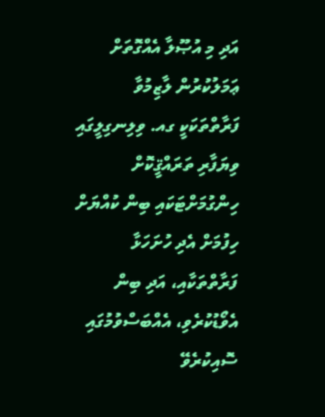އަދި މި އުޞޫލާ އެއްގޮތަށް ޢަމަލުކުރުން ލާޒިމުވާ ފަރާތްތަކަކީ ގއ. ވިލިނގިލީގައި ވިޔަފާރި ތަރައްޤީކޮށް ހިންގުމަށްޓަކައި ބިން ކުއްޔަށް ހިފުމަށް އެދި ހުށަހަޅާ ފަރާތްތަކާއި، އަދި ބިން އެވޯޑުކުރެވި، އެއްބަސްވުމުގައި ސޮއިކުރެވޭ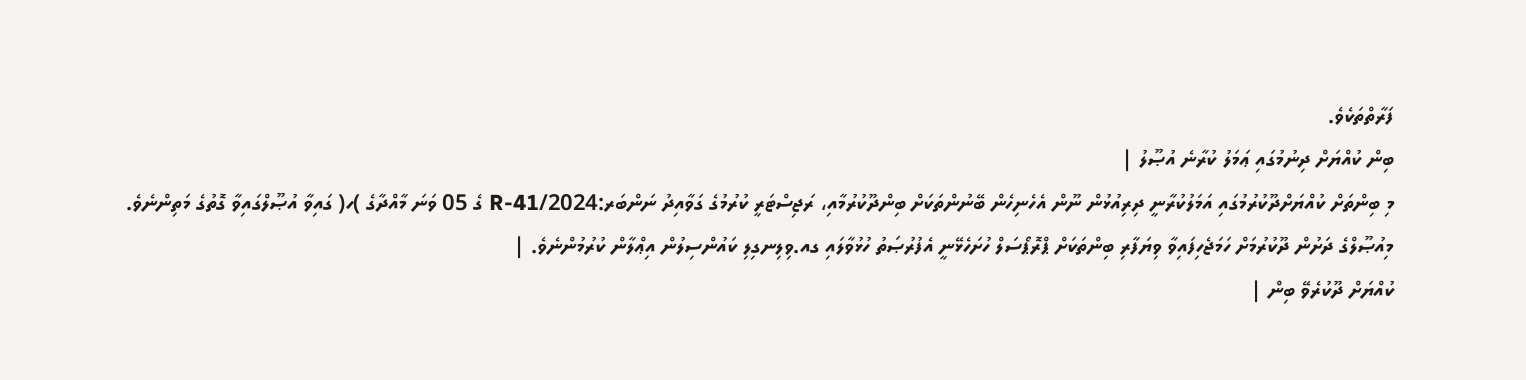ފަރާތްތަކެވެ.
ބިން ކުއްޔަށް ދިނުމުގައި ޢަމަލު ކުރާނެ އުޞޫލު |
މި ބިންތަށް ކުއްޔަށްދޫކުރުމުގައި އަމަލުކުރާނީ ދިރިއުޅުން ނޫން އެހެނިހެން ބޭނުންތަކަށް ބިންދޫކުރުމާއި، ރަޖިސްޓަރީ ކުރުމުގެ ގަވާއިދު ނަންބަރ:2024/R-41 ގެ 05 ވަނަ މާއްދާގެ )ހ( ގައިވާ އުޞޫލްގައިވާ ގޮތުގެ މަތިންނެވެ.
މިއުޞޫލްގެ ދަށުން ދޫކުރުމަށް ހަމަޖެހިފައިވާ ވިޔަފާރި ބިންތަކަށް ޕްރޮޕޯސަލް ހުށަހެޅޭނީ އެފުރުޞަތު ހުޅުވާލައި ގއ.ވިލިނގިލި ކައުންސިލުން އިޢްލާން ކުރުމުންނެވެ. |
ކުއްޔަށް ދޫކުރެވޭ ބިން |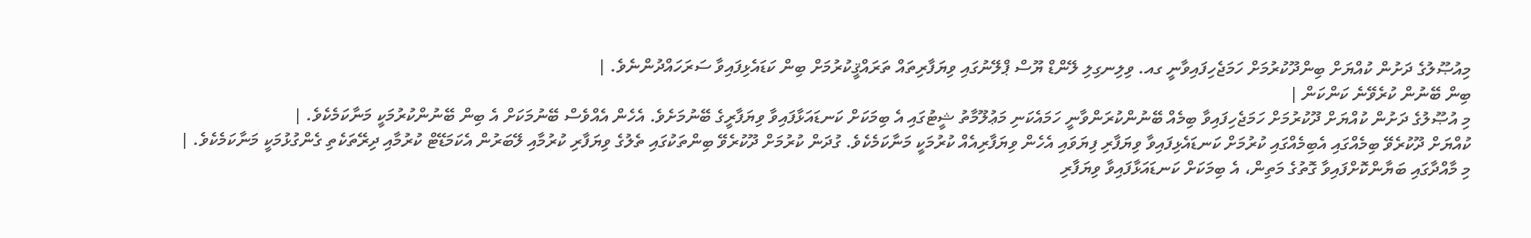މިއުޞޫލުގެ ދަށުން ކުއްޔަށް ބިންދޫކުރުމަށް ހަމަޖެހިފައިވާނީ ގއ. ވިލިނގިލި ލޭންޑް ޔޫސް ޕްލޭނުގައި ވިޔަފާރިތައް ތަރައްޤީކުރުމަށް ބިން ކަޑައެޅިފައިވާ ސަރަހައްދުންނެވެ. |
ބިން ބޭނުން ކުރެވޭނެ ކަންކަން |
މި އުޞޫލުގެ ދަށުން ކުއްޔަށް ދޫކުރުމަށް ހަމަޖެހިފައިވާ ބިމެއް ބޭނުންކުރަންވާނީ ހަމައެކަނި މަޢުލޫމާތު ޝީޓުގައި އެ ބިމަކަށް ކަނޑައަޅާފައިވާ ވިޔަފާރީގެ ބޭނުމަށެވެ. އެހެން އެއްވެސް ބޭނުމަކަށް އެ ބިން ބޭނުންކުރުމަކީ މަނާކަމެކެވެ. |
ކުއްޔަށް ދޫކުރެވޭ ބިމެއްގައި އެބިމެއްގައި ކުރުމަށް ކަނޑައެޅިފައިވާ ވިޔަފާރި ފިޔަވައި އެހެން ވިޔަފާރިއެއް ކުރުމަކީ މަނާކަމެކެވެ. ގުދަން ކުރުމަށް ދޫކުރެވޭ ބިންތަކުގައި ތެލުގެ ވިޔަފާރި ކުރުމާއި ލޭބަރުން އެކަމަޑޭޓް ކުރުމާއި ދިރޭތަކެތި ގެންގުޅުމަކީ މަނާކަމެކެވެ. |
މި މާއްދާގައި ބަޔާންކޮށްފައިވާ ގޮތުގެ މަތިން، އެ ބިމަކަށް ކަނޑައަޅާފައިވާ ވިޔަފާރި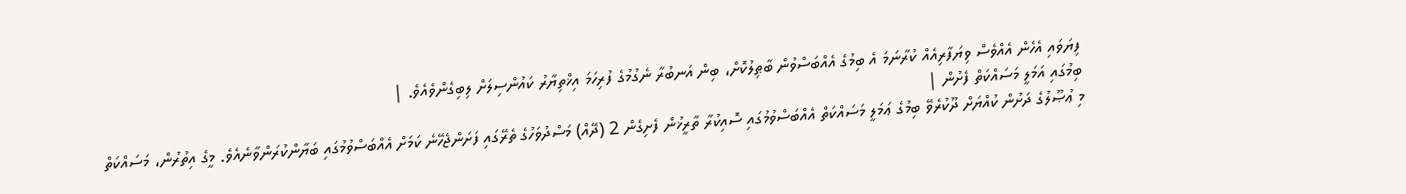ފިޔަވައި އެހެން އެއްވެސް ވިޔަފާރިއެއް ކުރާނަމަ އެ ބިމުގެ އެއްބަސްވުން ބާޠިލުކޮށް، ބިން އަނބުރާ ނެގުމުގެ ފުރިހަމަ އިޚްތިޔާރު ކައުންސިލަށް ލިބިގެންވެއެވެ. |
ބިމުގައި އަމަލީ މަސައްކަތް ފެށުން |
މި ޢުޞޫލުގެ ދަށުން ކުއްޔަށް ދޫކުރެވޭ ބިމުގެ ޢަމަލީ މަސައްކަތް އެއްބަސްވުމުގައި ސޮއިކުރާ ތާރީޚުން ފެށިގެން 2 (ދޭއް) މަސްދުވަހުގެ ތެރޭގައި ފަށަންޖެހޭނެ ކަމަށް އެއްބަސްވުމުގައި ބަޔާންކުރަންވާނެއެވެ. މީގެ އިތުރުން، މަސައްކަތް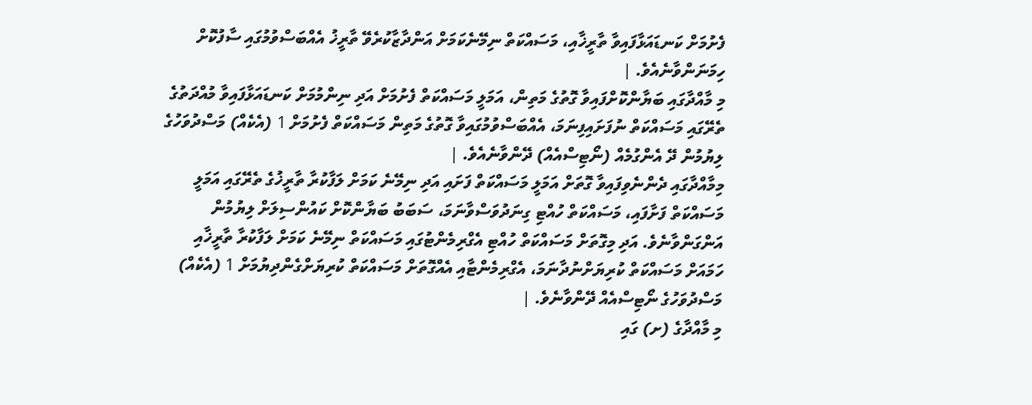ފެށުމަށް ކަނޑައަޅާފައިވާ ތާރީޚާއި، މަސައްކަތް ނިމޭނެކަމަށް އަންދާޒާކުރެވޭ ތާރީޚު އެއްބަސްވުމުގައި ސާފުކޮށް ހިމަނަންވާނެއެވެ. |
މި މާއްދާގައި ބަޔާންކޮށްފައިވާ ގޮތުގެ މަތިން، އަމަލީ މަސައްކަތް ފެށުމަށް އަދި ނިންމުމަށް ކަނޑައަޅާފައިވާ މުއްދަތުގެ ތެރޭގައި މަސައްކަތް ނުފަށައިފިނަމަ، އެއްބަސްވުމުގައިވާ ގޮތުގެ މަތިން މަސައްކަތް ފެށުމަށް 1 (އެކެއް) މަސްދުވަހުގެ ލިޔުމުން ދޭ އެންގުމެއް (ނޯޓިސްއެއް) ދޭންވާނެއެވެ. |
މިމާއްދާގައި ދެންނެވިފައިވާ ގޮތަށް އަމަލީ މަސައްކަތް ފަށައި އަދި ނިމޭނެ ކަމަށް ލަފާކުރާ ތާރީޚުގެ ތެރޭގައި އަމަލީ މަސައްކަތް ފަށާފައި، މަސައްކަތް ހުއްޓި ގިނަދުވަސްވާނަމަ، ސަބަބު ބަޔާންކޮށް ކައުންސިލަށް ލިޔުމުން އަންގަންވާނެވެ. އަދި މިގޮތަށް މަސައްކަތް ހުއްޓި އެގްރިމެންޓުގައި މަސައްކަތް ނިމޭނެ ކަމަށް ލަފާކުރާ ތާރީޚާއި ހަމައަށް މަސައްކަތް ކުރިޔަށްނުދާނަމަ، އެގްރިމެންޓާއި އެއްގޮތަށް މަސައްކަތް ކުރިޔަށްގެންދިޔުމަށް 1 (އެކެއް) މަސްދުވަހުގެ ނޯޓިސްއެއް ދޭންވާނެވެ. |
މި މާއްދާގެ (ށ) ގައި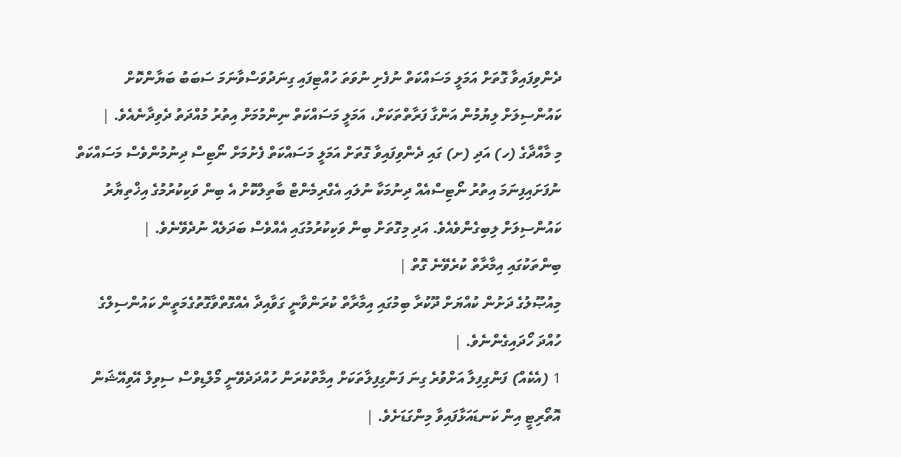ދެންވިފައިވާ ގޮތަށް އަމަލީ މަސައްކަތް ނުފެށި ނުވަތަ ހުއްޓިފައި ގިނަދުވަސްވާނަމަ ސަބަބު ބަޔާންކޮށް ކައުންސިލަށް ލިޔުމުން އަންގާ ފަރާތްތަކަށް، އަމަލީ މަސައްކަތް ނިންމުމަށް އިތުރު މުއްދަތު ދެވިދާނެއެވެ. |
މި މާއްދާގެ (ހ) އަދި (ށ) ގައި ދެންވިފައިވާ ގޮތަށް އަމަލީ މަސައްކަތް ފެށުމަށް ނޯޓިސް ދިނުމުންވެސް މަސައްކަތް ނުފަށައިފިނަމަ އިތުރު ނޯޓިސްއެއް ދިނުމަކާ ނުލައި އެގްރިމެންޓް ބާތިލްކޮށް އެ ބިން ވަކިކުރުމުގެ އިޚްތިޔާރު ކައުންސިލަށް ލިބިގެންވެއެވެ. އަދި މިގޮތަށް ބިން ވަކިކުރުމުގައި އެއްވެސް ބަދަލެއް ނުދެވޭނެވެ. |
ބިންތަކުގައި އިމާރާތް ކުރެވޭނެ ގޮތް |
މިއުޞޫލުގެ ދަށުން ކުއްޔަށް ދޫކުރާ ބިމުގައި އިމާރާތް ކުރަންވާނީ ގަވާއިދާ އެއްގޮތްވާގޮތުގެމަތީން ކައުންސިލްގެ ހުއްދަ ހޯދައިގެންނެވެ. |
1 (އެކެއް) ފަންގިފިލާ އަށްވުރެ ގިނަ ފަންގިފިލާތަކަށް އިމާތްކުރަން ހުއްދަދެވޭނީ މޯލްޑިވްސް ސިވިލް އޭވިއޭޝަން އޮތޯރިޓީ އިން ކަނޑައަޅާފައިވާ މިންގަޑަށެވެ. |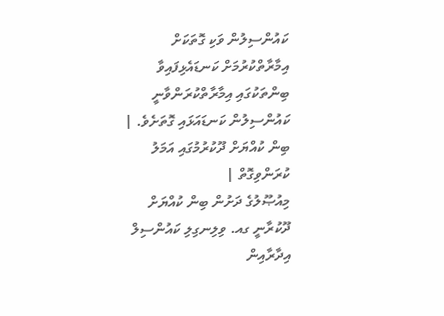ކައުންސިލުން ވަކި ގޮތަކަށް އިމާރާތްކުރުމަށް ކަނޑައެޅިފައިވާ ބިންތަކުގައި އިމާރާތްކުރަންވާނީ ކައުންސިލުން ކަނޑައަޅައި ގޮތަށެވެ. |
ބިން ކުއްޔަށް ދޫކުރުމުގައި އަމަލު ކުރަންވިގޮތް |
މިއުޞޫލުގެ ދަށުން ބިން ކުއްޔަށް ދޫކުރާނީ ގއ. ވިލިނގިލި ކައުންސިލް އިދާރާއިން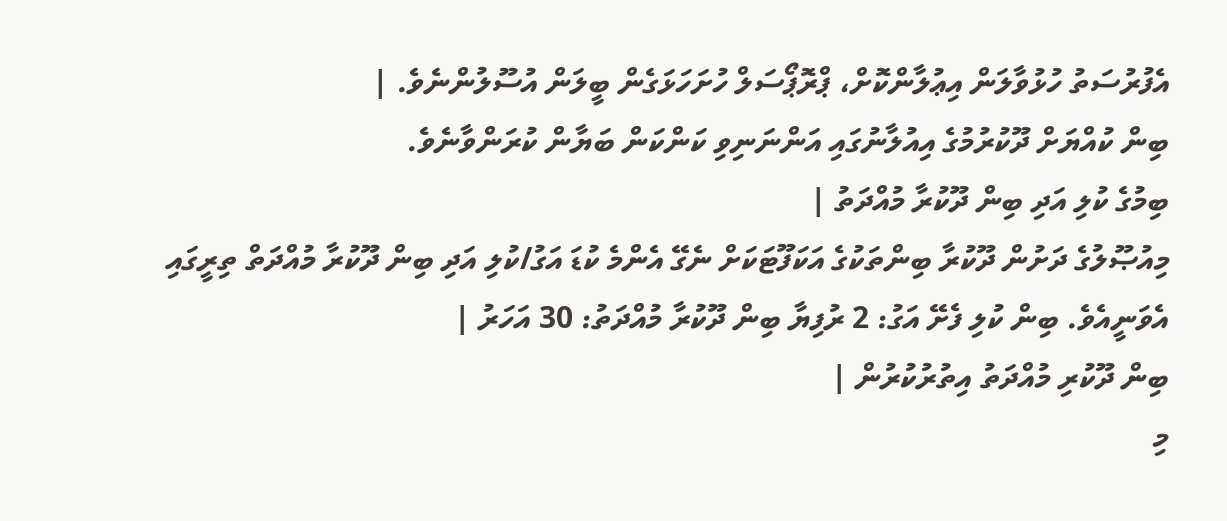އެފުރުސަތު ހުޅުވާލަން އިޢުލާންކޮށް، ޕްރޮޕޯސަލް ހުށަހަޅަގެން ބީލަން އުސޫލުންނެވެ. |
ބިން ކުއްޔަށް ދޫކުރުމުގެ އިއުލާނުގައި އަންނަނިވި ކަންކަން ބަޔާން ކުރަންވާނެވެ.
ބިމުގެ ކުލި އަދި ބިން ދޫކުރާ މުއްދަތު |
މިއުޞޫލުގެ ދަށުން ދޫކުރާ ބިންތަކުގެ އަކަފޫޓަކަށް ނެގޭ އެންމެ ކުޑަ އަގު/ކުލި އަދި ބިން ދޫކުރާ މުއްދަތް ތިރީގައި އެވަނީއެވެ. ބިން ކުލި ފެށޭ އަގު: 2 ރުފިޔާ ބިން ދޫކުރާ މުއްދަތު: 30 އަހަރު |
ބިން ދޫކުރި މުއްދަތު އިތުރުކުރުން |
މި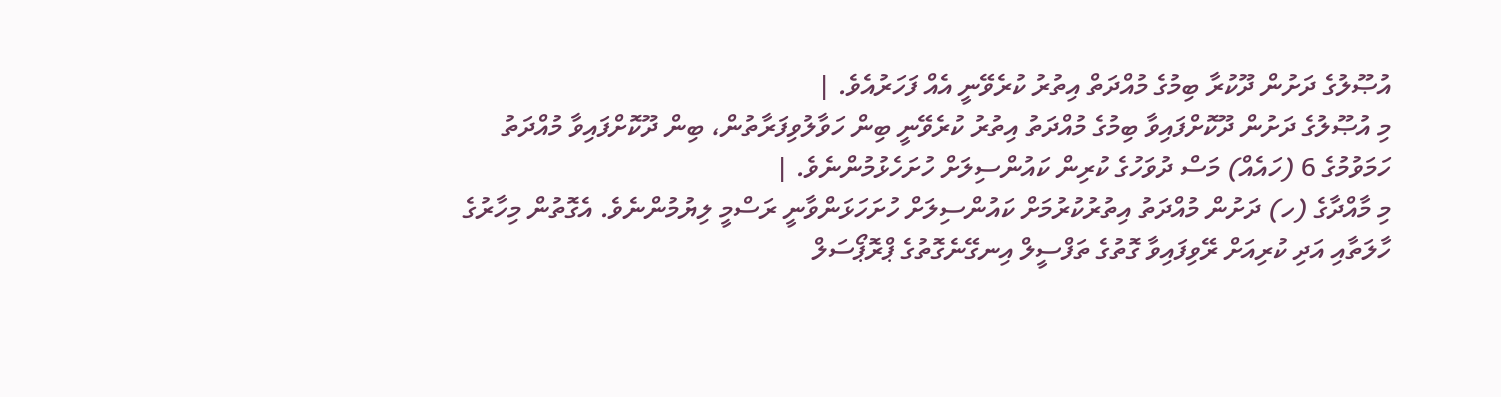އުޞޫލުގެ ދަށުން ދޫކުރާ ބިމުގެ މުއްދަތް އިތުރު ކުރެވޭނީ އެއް ފަހަރުއެވެ. |
މި އުޞޫލުގެ ދަށުން ދޫކޮށްފައިވާ ބިމުގެ މުއްދަތު އިތުރު ކުރެވޭނީ ބިން ހަވާލުވިފަރާތުން، ބިން ދޫކޮށްފައިވާ މުއްދަތު ހަމަވުމުގެ 6 (ހައެއް) މަސް ދުވަހުގެ ކުރިން ކައުންސިލަށް ހުށަހެޅުމުންނެވެ. |
މި މާއްދާގެ (ހ) ދަށުން މުއްދަތު އިތުރުކުރުމަށް ކައުންސިލަށް ހުށަހަޅަންވާނީ ރަސްމީ ލިޔުމުންނެވެ. އެގޮތުން މިހާރުގެ ހާލަތާއި އަދި ކުރިއަށް ރޭވިފައިވާ ގޮތުގެ ތަފްސީލް އިނގޭނެގޮތުގެ ޕްރޮޕޯސަލް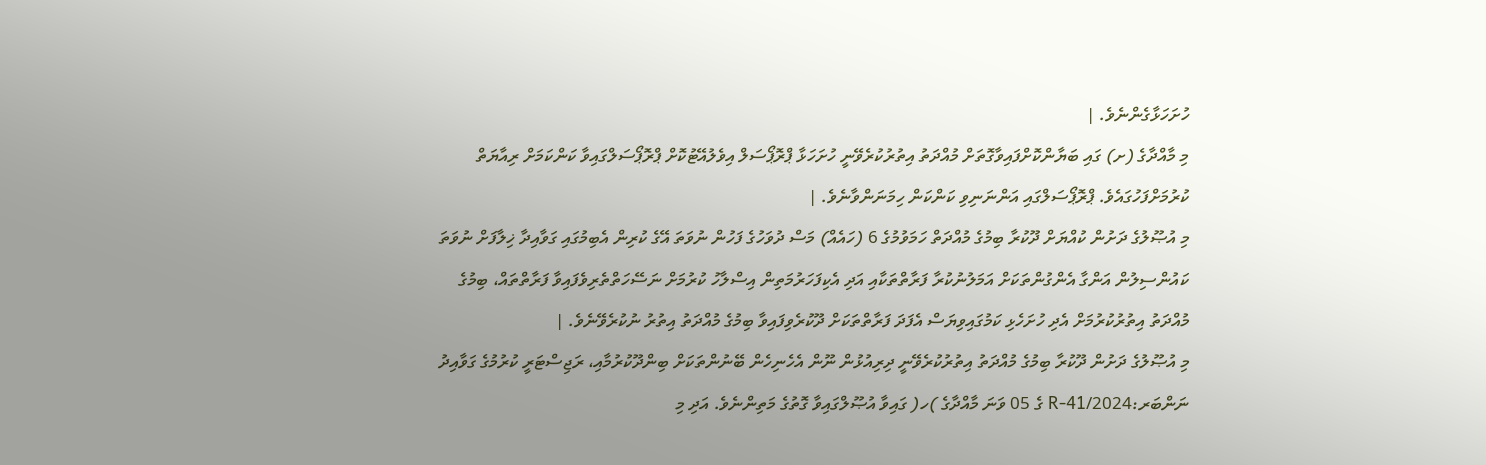ހުށަހަޅާގެންނެވެ. |
މި މާއްދާގެ (ށ) ގައި ބަޔާންކޮށްފައިވާގޮތަށް މުއްދަތު އިތުރުކުރެވޭނީ ހުށަހަޅާ ޕްރޮޕޯސަލް އިވެލުއޭޓުކޮށް ޕްރޮޕޯސަލްގައިވާ ކަންކަމަށް ރިއާޔަތް ކުރުމަށްފަހުގައެވެ. ޕްރޮޕޯސަލްގައި އަންނަނިވި ކަންކަން ހިމަނަންވާނެވެ. |
މި އުޞޫލުގެ ދަށުން ކުއްޔަށް ދޫކުރާ ބިމުގެ މުއްދަތް ހަމަވުމުގެ 6 (ހައެއް) މަސް ދުވަހުގެ ފަހުން ނުވަތަ އޭގެ ކުރިން އެބިމުގައި ގަވާއިދާ ޚިލާފަށް ނުވަތަ ކައުންސިލުން އަންގާ އެންގުންތަކަށް އަމަލުނުކުރާ ފަރާތްތަކާއި އަދި އެކިފަހަރުމަތިން އިސްލާހު ކުރުމަށް ނަސޭހަތްތެރިވެފައިވާ ފަރާތްތައް، ބިމުގެ މުއްދަތު އިތުރުކުރުމަށް އެދި ހުށަހެޅި ކަމުގައިވިޔަސް އެފަދަ ފަރާތްތަކަށް ދޫކުރެވިފައިވާ ބިމުގެ މުއްދަތު އިތުރު ނުކުރެވޭނެވެ. |
މި އުޞޫލުގެ ދަށުން ދޫކުރާ ބިމުގެ މުއްދަތު އިތުރުކުރެވޭނީ ދިރިއުޅުން ނޫން އެހެނިހެން ބޭނުންތަކަށް ބިންދޫކުރުމާއި، ރަޖިސްޓަރީ ކުރުމުގެ ގަވާއިދު ނަންބަރ:2024/R-41 ގެ 05 ވަނަ މާއްދާގެ )ހ( ގައިވާ އުޞޫލްގައިވާ ގޮތުގެ މަތިންނެވެ. އަދި މި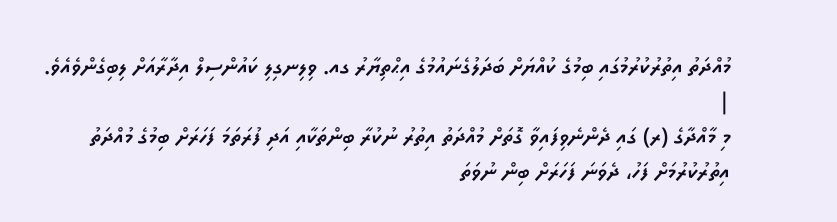މުއްދަތު އިތުރުކުރުމުގައި ބިމުގެ ކުއްޔަށް ބަދަލުގެނައުމުގެ އިޙްތިޔާރު ގއ. ވިލިނގިލި ކައުންސިލް އިދާރާއަށް ލިބިގެންވެއެވެ. |
މި މާއްދާގެ (ރ) ގައި ދެންނެވިފައިވާ ގޮތަށް މުއްދަތު އިތުރު ނުކުރާ ބިންތަކާއި އަދި ފުރަތަމަ ފަހަރަށް ބިމުގެ މުއްދަތު އިތުރުކުރުމަށް ފަހު، ދެވަނަ ފަހަރަށް ބިން ނުވަތަ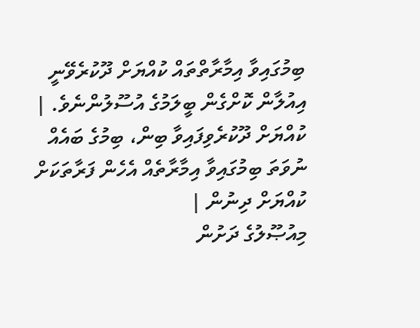ބިމުގައިވާ އިމާރާތްތައް ކުއްޔަށް ދޫކުރެވޭނީ އިއުލާން ކޮށްގެން ބީލަމުގެ އުސޫލުންނެވެ. |
ކުއްޔަށް ދޫކުރެވިފައިވާ ބިން، ބިމުގެ ބައެއް ނުވަތަ ބިމުގައިވާ އިމާރާތެއް އެހެން ފަރާތަކަށް ކުއްޔަށް ދިނުން |
މިއުޞޫލުގެ ދަށުން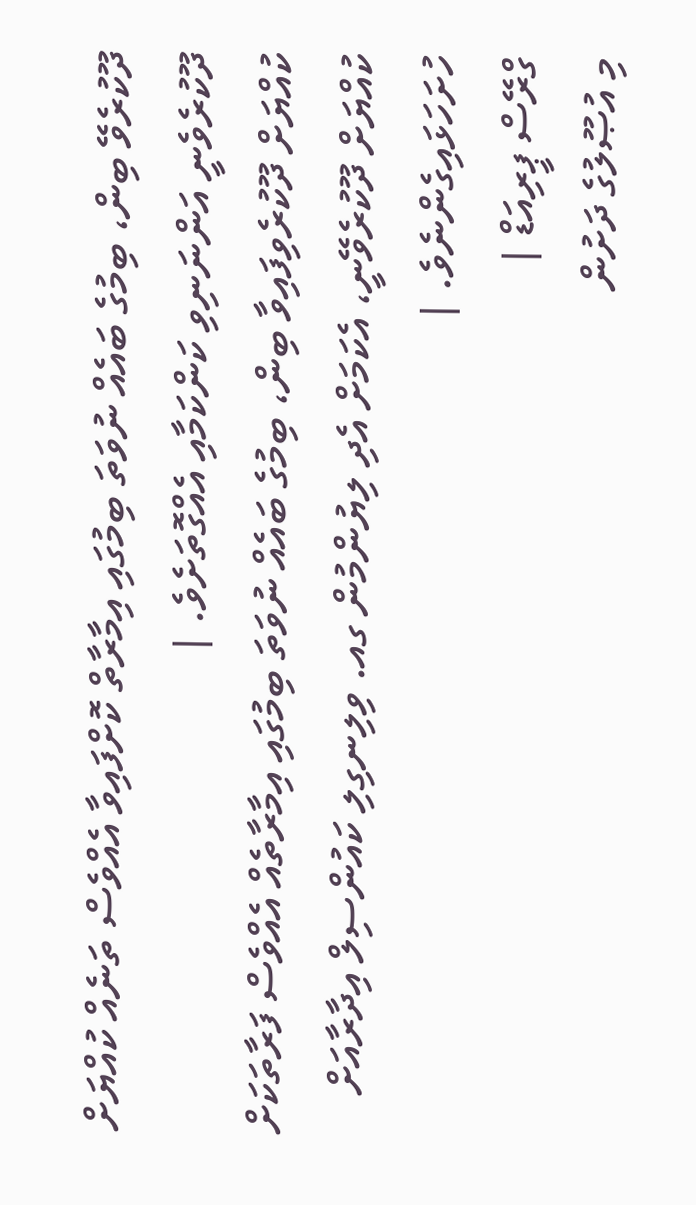ދޫކުރެވޭ ބިން، ބިމުގެ ބައެއް ނުވަތަ ބިމުގައި އިމާރާތް ކޮށްފައިވާ އެއްވެސް ތަނެއް ކުއްޔަށް ދޫކުރެވެނީ އަންނަނިވި ކަންކަމާއި އެއްގޮތަށެވެ. |
ކުއްޔަށް ދޫކުރެވިފައިވާ ބިން، ބިމުގެ ބައެއް ނުވަތަ ބިމުގައި އިމާރާތެއް އެއްވެސް ފަރާތަކަށް ކުއްޔަށް ދޫކުރެވޭނީ، އެކަމަށް އެދި ލިޔުންމުން ގއ. ވިލިނގިލި ކައުންސިލް އިދާރާއަށް ހުށަހަޅައިގެންނެވެ. |
ގްރޭސް ޕީރިއަޑް |
މި އުޞޫލުގެ ދަށުން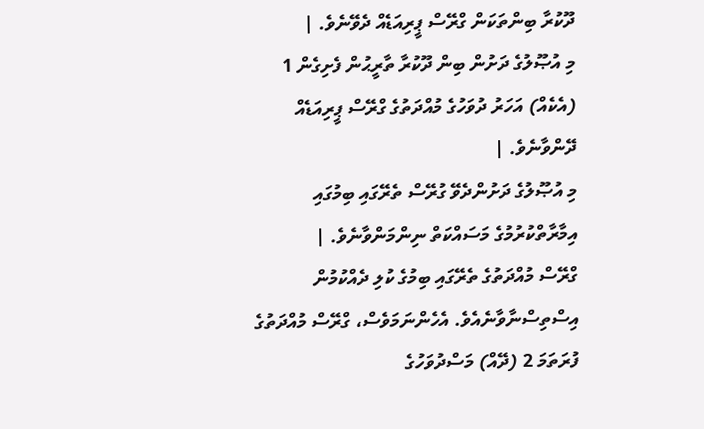ދޫކުރާ ބިންތަކަން ގްރޭސް ޕީރިއަޑެއް ދެވޭނެވެ. |
މި އުޞޫލުގެ ދަށުން ބިން ދޫކުރާ ތާރީޙުން ފެށިގެން 1 (އެކެއް) އަހަރު ދުވަހުގެ މުއްދަތުގެ ގްރޭސް ޕީރިއަޑެއް ދޭންވާނެވެ. |
މި އުޞޫލުގެ ދަށުންދެވޭ ގުރޭސް ތެރޭގައި ބިމުގައި އިމާރާތްކުރުމުގެ މަސައްކަތް ނިންމަންވާނެވެ. |
ގްރޭސް މުއްދަތުގެ ތެރޭގައި ބިމުގެ ކުލި ދެއްކުމުން އިސްތިސްނާވާނެއެވެ. އެހެންނަމަވެސް، ގްރޭސް މުއްދަތުގެ ފުރަތަމަ 2 (ދޭއް) މަސްދުވަހުގެ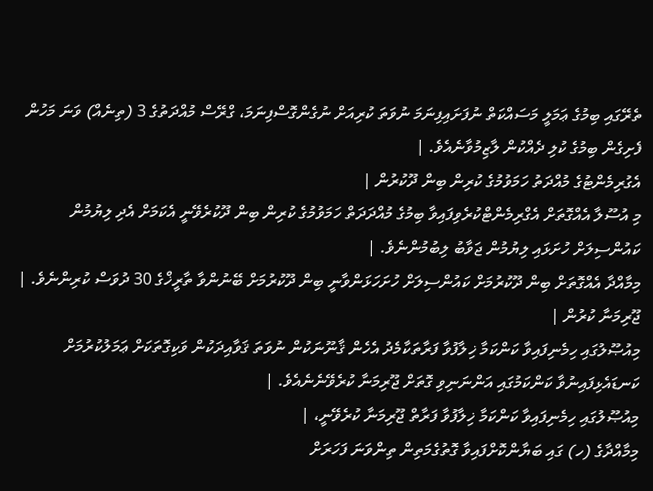ތެރޭގައި ބިމުގެ ޢަމަލީ މަސައްކަތް ނުފަށައިފިނަމަ ނުވަތަ ކުރިއަށް ނުގެންގޮސްފިނަމަ، ގްރޭސް މުއްދަތުގެ 3 (ތިނެއް) ވަނަ މަހުން ފެށިގެން ބިމުގެ ކުލި ދެއްކުން ލާޒިމުވާނެއެވެ. |
އެގުރިމެންޓުގެ މުއްދަތު ހަމަވުމުގެ ކުރިން ބިން ދޫކުރުން |
މި އުސޫލާ އެއްގޮތަށް އެގްރިމެންޓްކުރެވިފައިވާ ބިމުގެ މުއްދަދަތް ހަމަވުމުގެ ކުރިން ބިން ދޫކުރެވޭނީ އެކަމަށް އެދި ލިޔުމުން ކައުންސިލަށް ހުށަޅައި ލިޔުމުން ޖަވާބު ލިބުމުންނެވެ. |
މިމާއްދާ އެއްގޮތަށް ބިން ދޫކުރުމަށް ކައުންސިލަށް ހުށަހަޅަންވާނީ ބިން ދޫކުރުމަށް ބޭނުންވާ ތާރީޚްގެ 30 ދުވަސް ކުރިންނެވެ. |
ޖޫރިމަނާ ކުރުން |
މިއުޞޫލުގައި ހިމެނިފައިވާ ކަންކަމާ ޚިލާފުވާ ފަރާތަކާމެދު އެހެން ޤާނޫނަކުން ނުވަތަ ޤަވާއިދަކުން ވަކިގޮތަކަށް ޢަމަލުކުރުމަށް ކަނޑައެޅިފައިނުވާ ކަންކަމުގައި އަންނަނިވި ގޮތަށް ޖޫރިމަނާ ކުރެވޭނެނެއެވެ. |
މިއުޞޫލުގައި ހިމެނިފައިވާ ކަންކަމާ ޚިލާފުވާ ފަރާތް ޖޫރިމަނާ ކުރެވޭނީ، |
މިމާއްދާގެ (ހ) ގައި ބަޔާންކޮށްފައިވާ ގޮތުގެމަތިން ތިންވަނަ ފަހަރަށް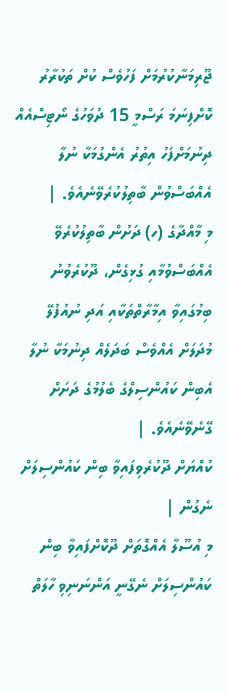ޖޫރިމަނާކުރުމަށް ފަހުވެސް ކުށް ތަކުރާރު ކޮށްފިނަމަ ރަސްމީ 15 ދުވަހުގެ ނޯޓިސްއެއް ދިނުމަށްފަހު އިތުރު އެންގުމަކާ ނުލާ އެއްބަސްވުން ބާތިލުކުރެވޭނެއެވެ. |
މި މާއްދާގެ (ހ) ދަށުން ބާތިލުކުރެވޭ އެއްބަސްވުމާއި ގުޅިގެން، ދޫކުރެވުނު ބިމުގައިވާ އިމާރާތްތަކާއި އަދި ނުއުފުލޭ މުދަލަށް އެއްވެސް ބަދަލެއް ދިނުމަކާ ނުލާ އެބިން ކައުންސިލްގެ ބެލުމުގެ ދަށަށް ގޭނެވޭނެއެވެ. |
ކުއްޔަށް ދޫކުރެވިފައިވާ ބިން ކައުންސިލަށް ނެގުން |
މި އުސޫލާ އެއްގޮތަށް ދޫކޮށްފައިވާ ބިން ކައުންސިލަށް ނެގޭނީ އަންނަނިވި ހާލަތް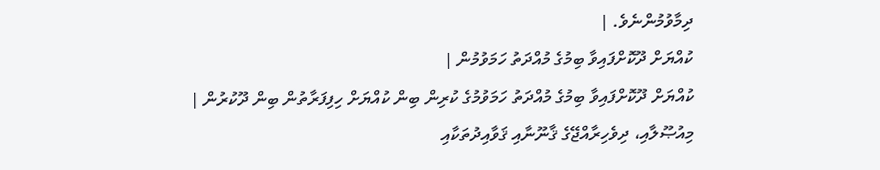ދިމާވުމުންނެވެ. |
ކުއްޔަށް ދޫކޮށްފައިވާ ބިމުގެ މުއްދަތު ހަމަވުމުން |
ކުއްޔަށް ދޫކޮށްފައިވާ ބިމުގެ މުއްދަތު ހަމަވުމުގެ ކުރިން ބިން ކުއްޔަށް ހިފިފަރާތުން ބިން ދޫކުރުން |
މިއުޞޫލާއި، ދިވެހިރާއްޖޭގެ ޤާނޫނާއި ޤަވާއިދުތަކާއި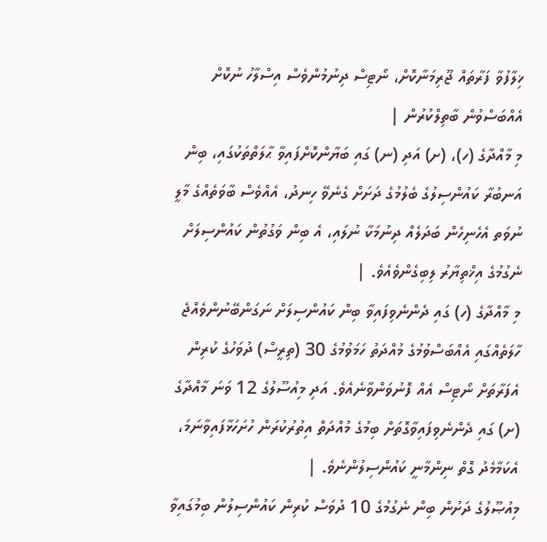ޚިލާފުވާ ފަރާތައް ޖޫރިމަނާކޮށް، ނޯޓިސް ދިނުމުންވެސް އިސްލާހު ނުކޮށް އެއްބަސްވުން ބާތިލްކުރުން |
މި މާއްދާގެ (ހ)، (ށ) އަދި (ނ) ގައި ބަޔާންކޮށްފައިވާ ޙާލަތްތަކުގައި، ބިން އަނބުރާ ކައުންސިލުގެ ބެލުމުގެ ދަށަށް ގެނެވޭ ހިނދު، އެއްވެސް ބާވަތެއްގެ މާލީ ނުވަތ އެހެނިހެން ބަދަލެއް ދިނުމަކާ ނުލައި، އެ ބިން ވަގުތުން ކައުންސިލަށް ނެގުމުގެ އިޚްތިޔާރު ލިބިގެންވެއެވެ. |
މި މާއްދާގެ (ހ) ގައި ދެންނެވިފައިވާ ބިން ކައުންސިލަށް ނަގަންބޭނުންވެއްޖެ ހާލަތެއްގައި އެއްބަސްވުމުގެ މުއްދަތު ހަމަވުމުގެ 30 (ތިރީސް) ދުވަހުގެ ކުރިން އެފަރާތަށް ނޯޓިސް އެއް ފޮނުވަންވާނެއެވެ. އަދި މިއުސޫލުގެ 12 ވަނަ މާއްދާގެ (ށ) ގައި ދެންނެވިފައިވާގޮތަށް ބިމުގެ މުއްދަތް އިތުރުކުރަން ހުށަހަޅާފައިވާނަމަ، އެކަމާމެދު ގޮތް ނިންމާނީ ކައުންސިލުންނެވެ. |
މިއުޞޫލުގެ ދަށުން ބިން ނެގުމުގެ 10 ދުވަސް ކުރިން ކައުންސިލުން ބިމުގައިވާ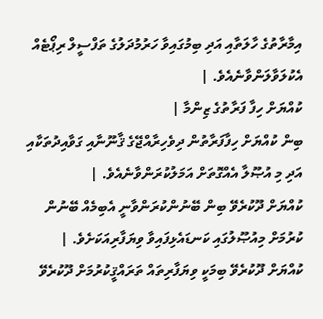އިމާރާތުގެ ހާލަތާއި އަދި ބިމުގައިވާ ހަރުމުދަލުގެ ތަފްސީލް ރިޕޯޓެއް އެކުލަވާލަންވާނެއެވެ. |
ކުއްޔަށް ހިފާ ފަރާތުގެ ޒިންމާ |
ބިން ކުއްޔަށް ހިފާފަރާތުން ދިވެހިރާއްޖޭގެ ޤާނޫނާއި ގަވާއިދުތަކާއި އަދި މި އުޞޫލާ އެއްގޮތަށް އަމަލުކުރަންވާނެއެވެ. |
ކުއްޔަށް ދޫކުރެވޭ ބިން ބޭނުންކުރަންވާނީ އެބިމެއް ބޭނުން ކުރުމަށް މިއުޞޫލުގައި ކަނޑައެޅިފައިވާ ވިޔަފާރިއަކަށެވެ. |
ކުއްޔަށް ދޫކުރެވޭ ބިމަކީ ވިޔަފާރިތައް ތަރައްޤީކުރުމަށް ދޫކުރެވޭ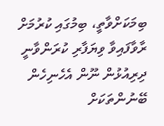ބިމަކަށްވާތީ، ބިމުގައި ކުރުމަށް ރާވާފައިވާ ވިޔަފާރި ކުރަންވާނީ ދިރިއުޅުން ނޫން އެހެނިހެން ބޭނުންތަކަށް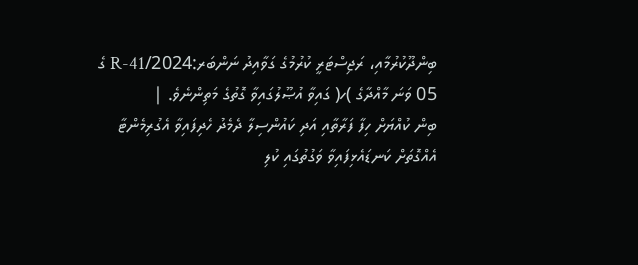ބިންދޫކުރުމާއި، ރަޖިސްޓަރީ ކުރުމުގެ ގަވާއިދު ނަންބަރ:2024/R-41 ގެ 05 ވަނަ މާއްދާގެ )ހ( ގައިވާ އުޞޫލުގައިވާ ގޮތުގެ މަތިންނެވެ. |
ބިން ކުއްޔަށް ހިފާ ފަރާތާއި އަދި ކައުންސިލާ ދެމެދު ހެދިފައިވާ އެގުރިމެންޓާ އެއްގޮތަށް ކަނޑައެޅިފައިވާ ވަގުތުގައި ކުލި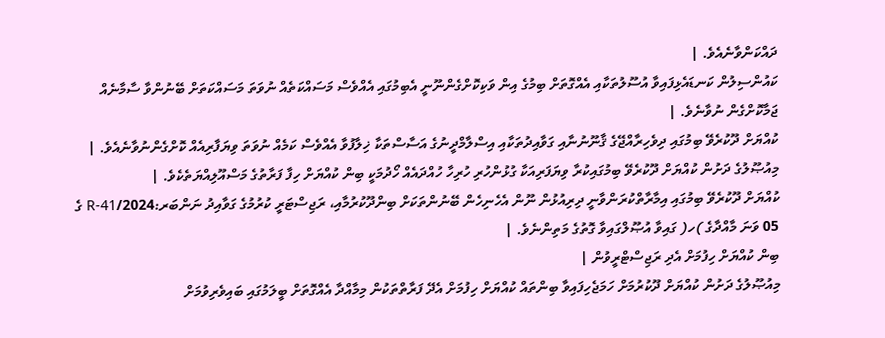ދައްކަންވާނެއެވެ. |
ކައުންސިލުން ކަނޑައެޅިފައިވާ އުސޫލުތަކާއި އެއްގޮތަށް ބިމުގެ އިން ވަކިކޮށްގެންނޫނީ އެބިމުގައި އެއްވެސް މަސައްކަތެއް ނުވަތަ މަސައްކަތަށް ބޭނުންވާ ސާމާނެއް ޖަމާކޮށްގެން ނުވާނެވެ. |
ކުއްޔަށް ދޫކުރެވޭ ބިމުގައި ދިވެހިރާއްޖޭގެ ޤާނޫނުނާއި ގަވާއިދުތަކާއި އިސްލާމްދީނުގެ އަސާސްތަކާ ޚިލާފުވާ އެއްވެސް ކަމެއް ނުވަތަ ވިޔަފާރިއެއް ކޮށްގެންނުވާނެއެވެ. |
މިއުޞޫލުގެ ދަށުން ކުއްޔަށް ދޫކުރެވޭ ބިމުގައިކުރާ ވިޔަފަރިއަކާ ގުޅުންހުރި ހުރިހާ ހުއްދައެއް ހޯދުމަކީ ބިން ކުއްޔަށް ހިފާ ފަރާތުގެ މަސްއޫލިއްޔަތެކެވެ. |
ކުއްޔަށް ދޫކުރެވޭ ބިމުގައި އިމާރާތްކުރަންވާނީ ދިރިއުޅުން ނޫން އެހެނިހެން ބޭނުންތަކަށް ބިންދޫކުރުމާއި، ރަޖިސްޓަރީ ކުރުމުގެ ގަވާއިދު ނަންބަރ:2024/R-41 ގެ 05 ވަނަ މާއްދާގެ )ހ( ގައިވާ އުޞޫލްގައިވާ ގޮތުގެ މަތިންނެވެ. |
ބިން ކުއްޔަށް ހިފުމަށް އެދި ރަޖިސްޓްރީވުން |
މިއުޞޫލުގެ ދަށުން ކުއްޔަށް ދޫކުރުމަށް ހަމަޖެހިފައިވާ ބިންތައް ކުއްޔަށް ހިފުމަށް އެދޭ ފަރާތްތަކުން މިމާއްދާ އެއްގޮތަށް ބީލަމުގައި ބައިވެރިވުމަށް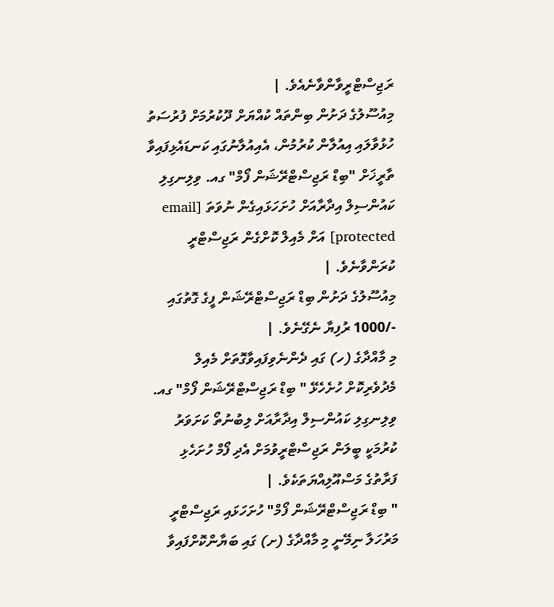ރަޖިސްޓްރީވާންވާނެއެވެ. |
މިއުސޫލުގެ ދަށުން ބިންތައް ކުއްޔަށް ދޫކުރުމަށް ފުރުސަތު ހުޅުވާލައި އިއުލާން ކުރުމުން، އެއިއުލާނުގައި ކަނޑައެޅިފައިވާ ތާރީޚަށް "ބިޑް ރަޖިސްޓްރޭޝަން ފޯމް" ގއ. ވިލިނގިލި ކައުންސިލް އިދާރާއަށް ހުށަހަޅައިގެން ނުވަތަ [email protected] އަށް މެއިލް ކޮށްގެން ރަޖިސްޓްރީ ކުރަންވާނެވެ. |
މިއުސޫލުގެ ދަށުން ބިޑް ރަޖިސްޓްރޭޝަން ފީގެ ގޮތުގައި -/1000 ރުފިޔާ ނެގޭނެވެ. |
މި މާއްދާގެ (ހ) ގައި ދެންނެވިފައިވާގޮތަށް މެއިލް މެދުވެރިކޮށް ހުށެހެޅޭ " ބިޑް ރަޖިސްޓްރޭޝަން ފޯމް" ގއ. ވިލިނގިލި ކައުންސިލް އިދާރާއަށް ލިބުނުތޯ ކަށަވަރު ކުރުމަކީ ބީލަން ރަޖިސްޓްރީވުމަށް އެދި ފޯމް ހުށަހެޅި ފަރާތުގެ މަސްއޫލިއްޔަތަކެވެ. |
" ބިޑް ރަޖިސްޓްރޭޝަން ފޯމް" ހުށަހަޅައި ރަޖިސްޓްރީ މަރުހަލާ ނިމޭނީ މި މާއްދާގެ (ށ) ގައި ބަޔާންކޮށްފައިވާ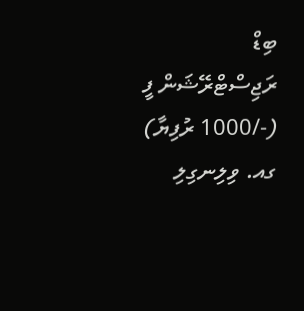ބިޑް ރަޖިސްޓްރޭޝަން ފީ (-/1000 ރުފިޔާ) ގއ. ވިލިނގިލި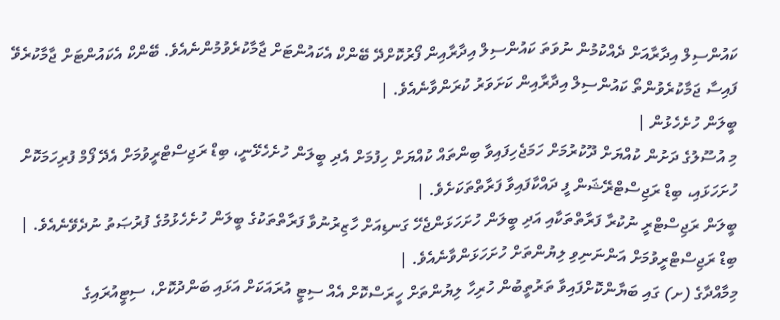ކައުންސިލް އިދާރާއަށް ދެއްކުމުން ނުވަތަ ކައުންސިލް އިދާރާއިން ފޯރުކޮށްދޭ ބޭންކް އެކައުންޓަށް ޖާމާކުރެވުމުންނެއެވެ. ބޭންކް އެކައުންޓަށް ޖާމާކުރެވޭ ފައިސާ ޖަމާކުރެވުންތޯ ކައުންސިލް އިދާރާއިން ކަށަވަރު ކުރަންވާނެއެވެ. |
ބީލަން ހުށެހެޅުން |
މި އުސޫލުގެ ދަށުން ކުއްޔަށް ދޫކުރުމަށް ހަމަޖެހިފައިވާ ބިންތައް ކުއްޔަށް ހިފުމަށް އެދި ބީލަން ހުށެހެޅޭނީ، ބިޑް ރަޖިސްޓްރީވުމަށް އެދޭ ފޯމް ފުރިހަމަކޮށް ހުށަހަޅައި، ބިޑް ރަޖިސްޓްރޭޝަން ފީ ދައްކާފައިވާ ފަރާތްތަކަށެވެ. |
ބީލަން ރަޖިސްޓްރީ ނުކުރާ ފަރާތްތަކާއި އަދި ބީލަން ހުށަހަޅަންޖެހޭ ގަނޑިއަށް ހާޒިރުނުވާ ފަރާތްތަކުގެ ބީލަން ހުށެހެޅުމުގެ ފުރުޞަތު ނުދެވޭނެއެވެ. |
ބިޑް ރަޖިސްޓްރީވުމަށް އަންނަނިވި ލިޔުންތަށް ހުށަހަޅަންވާނެއެވެ. |
މިމާއްދާގެ (ށ) ގައި ބަޔާންކޮށްފައިވާ ތަރުތީބުން ހުރިހާ ލިޔުންތަށް ހީރަސްކޮށް އެއް ސިޓީ އުރައަކަށް އަޅައި ބަންދުކޮށް، ސިޓީއުރައިގެ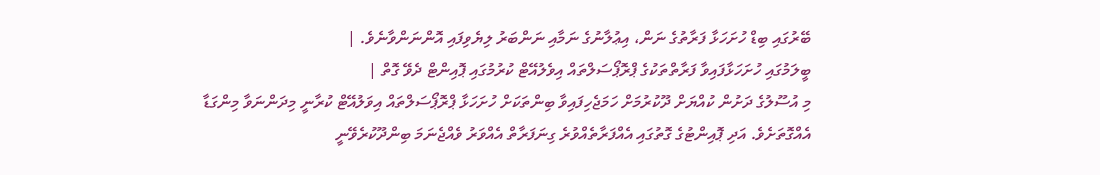ބޭރުގައި ބިޑް ހުށަހަޅާ ފަރާތުގެ ނަން، އިޢުލާނުގެ ނަމާއި ނަންބަރު ލިޔެވިފައި އޮންނަންވާނެވެ. |
ބީލަމުގައި ހުށަހަޅާފައިވާ ފަރާތްތަކުގެ ޕްރޮޕޯސަލްތައް އިވެލުއޭޓް ކުރުމުގައި ޕޮއިންޓް ދެވޭ ގޮތް |
މި އުސޫލުގެ ދަށުން ކުއްޔަށް ދޫކުރުމަށް ހަމަޖެހިފައިވާ ބިންތަކަށް ހުށަހަޅާ ޕްރޮޕޯސަލްތައް އިވަލުއޭޓް ކުރާނީ މިދަންނަވާ މިންގަޑާ އެއްގޮތަށެވެ. އަދި ޕޮއިންޓުގެ ގޮތުގައި އެއްފަރާތެއްވުރެ ގިނަފަރާތް އެއްވަރު ވެއްޖެނަމަ ބިންދޫކުރެވޭނީ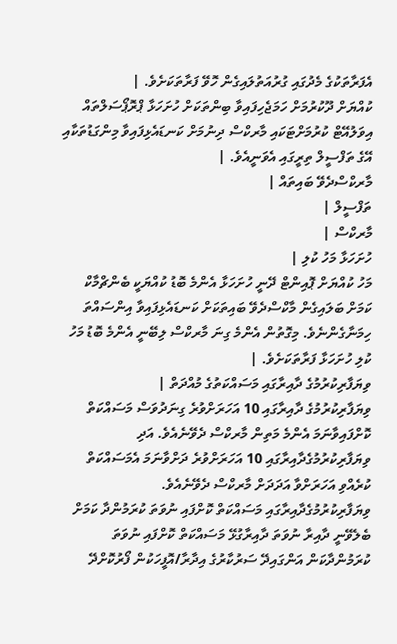އެފަރާތަކުގެ މެދުގައި ގުރުއަތުލައިގެން ހޮވޭ ފަރާތަކަށެވެ. |
ކުއްޔަށް ދޫކުރުމަށް ހަމަޖެހިފައިވާ ބިންތަކަށް ހުށަހަޅާ ޕްރޮޕޯސަލްތައް އިވަލުއޭޓް ކުރުމަށްޓަކައި މާރކްސް ދިނުމަށް ކަނޑައެޅިފައިވާ މިންގަޑުތަކާއި އޭގެ ތަފްސީލް ތިރީގައި އެވަނީއެވެ. |
މާރކްސްދެވޭ ބައިތައް |
ތަފްސީލް |
މާރކްސް |
ހުށަހަޅާ މަހު ކުލި |
މަހު ކުއްޔަށް ޕޮއިންޓް ދޭނީ ހުށަހަޅާ އެންމެ ބޮޑު ކުއްޔަކީ ބެންޗްމާކް ކަމަށް ބަލައިގެން މާކްސްދެވޭ ބައިތަކަށް ކަނޑައެޅިފައިވާ އިންސައްތަ ހިމަނާގެންނެވެ. މިގޮތުން އެންމެ ގިނަ މާރކްސް ލިބޭނީ އެންމެ ބޮޑު މަހު ކުލި ހުށަހަޅާ ފަރާތަކަށެވެ. |
ވިޔަފާރިކުރުމުގެ ދާއިރާގައި މަސައްކަތުގެ މުއްދަތް |
ވިޔަފާރިކުރުމުގެ ދާއިރާގައި 10 އަހަރަށްވުރެ ގިނަދުވަސް މަސައްކަތް ކޮށްފައިވާނަމަ އެންމެ މަތިން މާރކްސް ދެވޭނެއެވެ. އަދި ވިޔަފާރިކުރުމުގެދާއިރާގައި 10 އަހަރަށްވުރެ ދަށްވާނަމަ އެމަސައްކަތް ކުރެއްވި އަހަރަށްވާ އަދަދަށް މާރކްސް ދެވޭނެއެވެ. ވިޔަފާރިކުރުމުގެދާއިރާގައި މަސައްކަތް ކޮށްފައި ނުވަތަ ކުރަމުންދާ ކަމަށް ބެލެވޭނީ ދާއިރާ ނުވަތަ ދާއިރާގުޅޭ މަސައްކަތް ކޮށްފައި ނުވަތަ ކުރަމުންދާކަން އަންގައިދޭ ސަރުކާރުގެ އިދާރާ/އޮފީހަކުން ފޯރުކޮށްދޭ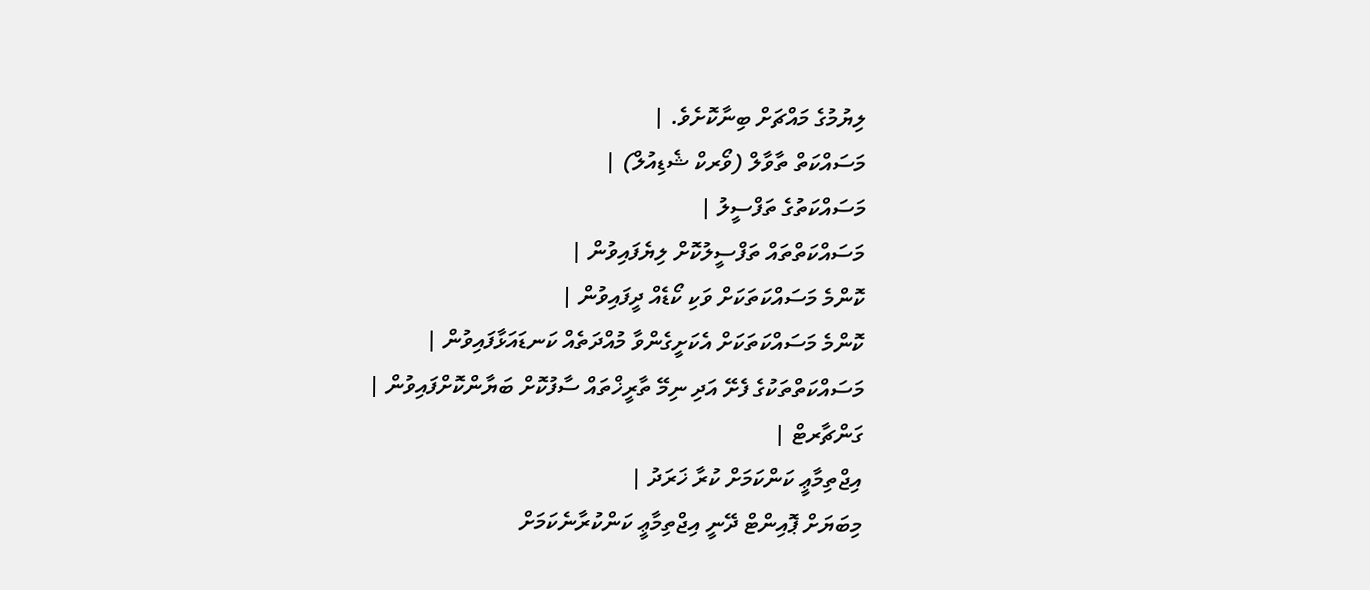ލިޔުމުގެ މައްޗަށް ބިނާކޮށެވެ. |
މަސައްކަތް ތާވާލް (ވޯރކް ޝެޑިއުލް) |
މަސައްކަތުގެ ތަފްސީލު |
މަސައްކަތްތައް ތަފްސީލުކޮށް ލިޔެފައިވުން |
ކޮންމެ މަސައްކަތަކަށް ވަކި ކޯޑެއް ދީފައިވުން |
ކޮންމެ މަސައްކަތަކަށް އެކަށީގެންވާ މުއްދަތެއް ކަނޑައަޅާފައިވުން |
މަސައްކަތްތަކުގެ ފެށޭ އަދި ނިމޭ ތާރީޚްތައް ސާފުކޮށް ބަޔާންކޮށްފައިވުން |
ގަންޗާރޓް |
އިޖްތިމާޢީ ކަންކަމަށް ކުރާ ޚަރަދު |
މިބަޔަށް ޕޮއިންޓް ދޭނީ އިޖްތިމާޢީ ކަންކުރާނެކަމަށް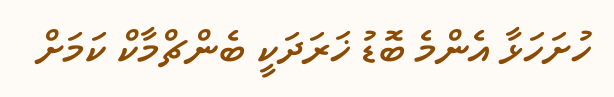ހުށަހަޅާ އެންމެ ބޮޑު ޚަރަދަކީ ބެންޗްމާކް ކަމަށް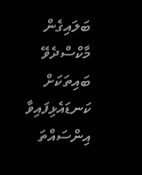ބަލައިގެން މާކްސްދެވޭ ބައިތަކަށް ކަނޑައެޅިފައިވާ އިންސައްތަ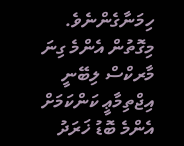ހިމަނާގެންނެވެ. މިގޮތުން އެންމެ ގިނަ މާރކްސް ލިބޭނީ އިޖްތިމާޢީ ކަންކަމަށް އެންމެ ބޮޑު ޚަރަދު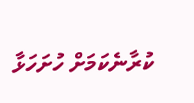ކުރާނެކަމަށް ހުށަހަޅާ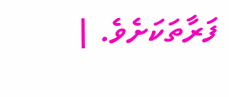ފަރާތަކަށެވެ. |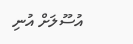އުސޫލަށް އުނި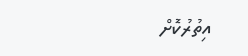އިތުރުކޮށް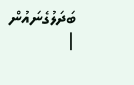ބަދަލުގެނައުން |